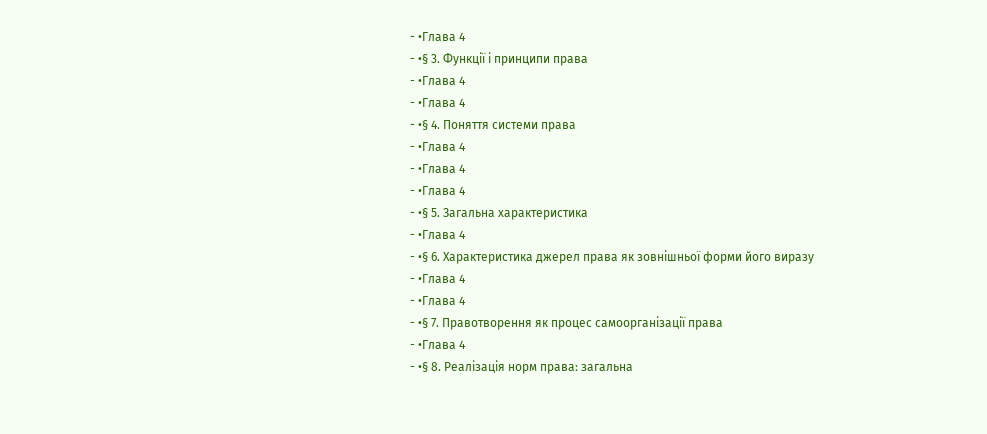- •Глава 4
- •§ 3. Функції і принципи права
- •Глава 4
- •Глава 4
- •§ 4. Поняття системи права
- •Глава 4
- •Глава 4
- •Глава 4
- •§ 5. Загальна характеристика
- •Глава 4
- •§ 6. Характеристика джерел права як зовнішньої форми його виразу
- •Глава 4
- •Глава 4
- •§ 7. Правотворення як процес самоорганізації права
- •Глава 4
- •§ 8. Реалізація норм права: загальна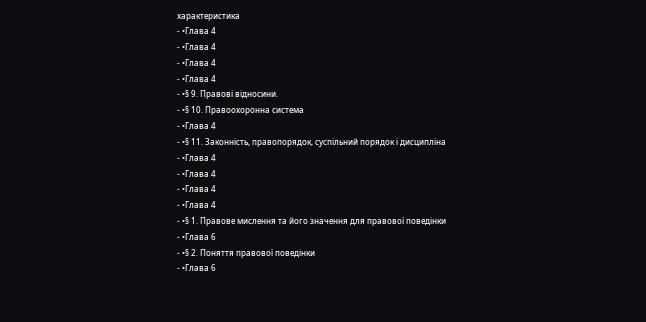характеристика
- •Глава 4
- •Глава 4
- •Глава 4
- •Глава 4
- •§ 9. Правові відносини.
- •§ 10. Правоохоронна система
- •Глава 4
- •§ 11. Законність, правопорядок, суспільний порядок і дисципліна
- •Глава 4
- •Глава 4
- •Глава 4
- •Глава 4
- •§ 1. Правове мислення та його значення для правової поведінки
- •Глава 6
- •§ 2. Поняття правової поведінки
- •Глава 6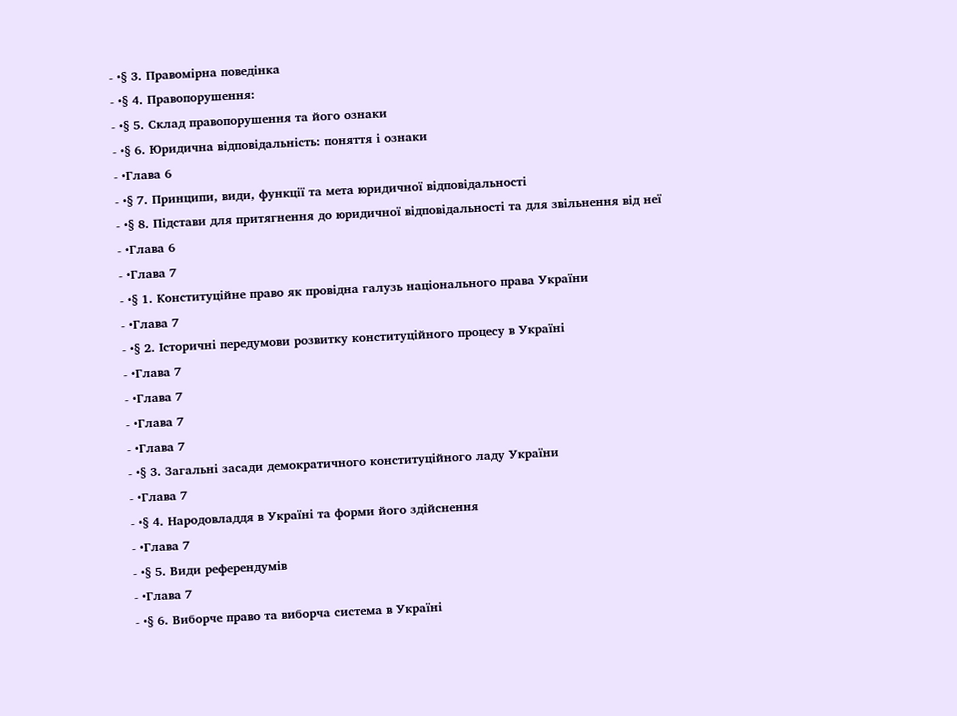- •§ 3. Правомірна поведінка
- •§ 4. Правопорушення:
- •§ 5. Склад правопорушення та його ознаки
- •§ 6. Юридична відповідальність: поняття і ознаки
- •Глава 6
- •§ 7. Принципи, види, функції та мета юридичної відповідальності
- •§ 8. Підстави для притягнення до юридичної відповідальності та для звільнення від неї
- •Глава 6
- •Глава 7
- •§ 1. Конституційне право як провідна галузь національного права України
- •Глава 7
- •§ 2. Історичні передумови розвитку конституційного процесу в Україні
- •Глава 7
- •Глава 7
- •Глава 7
- •Глава 7
- •§ 3. Загальні засади демократичного конституційного ладу України
- •Глава 7
- •§ 4. Народовладдя в Україні та форми його здійснення
- •Глава 7
- •§ 5. Види референдумів
- •Глава 7
- •§ 6. Виборче право та виборча система в Україні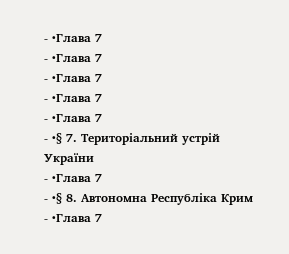- •Глава 7
- •Глава 7
- •Глава 7
- •Глава 7
- •Глава 7
- •§ 7. Територіальний устрій України
- •Глава 7
- •§ 8. Автономна Республіка Крим
- •Глава 7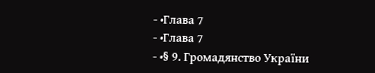- •Глава 7
- •Глава 7
- •§ 9. Громадянство України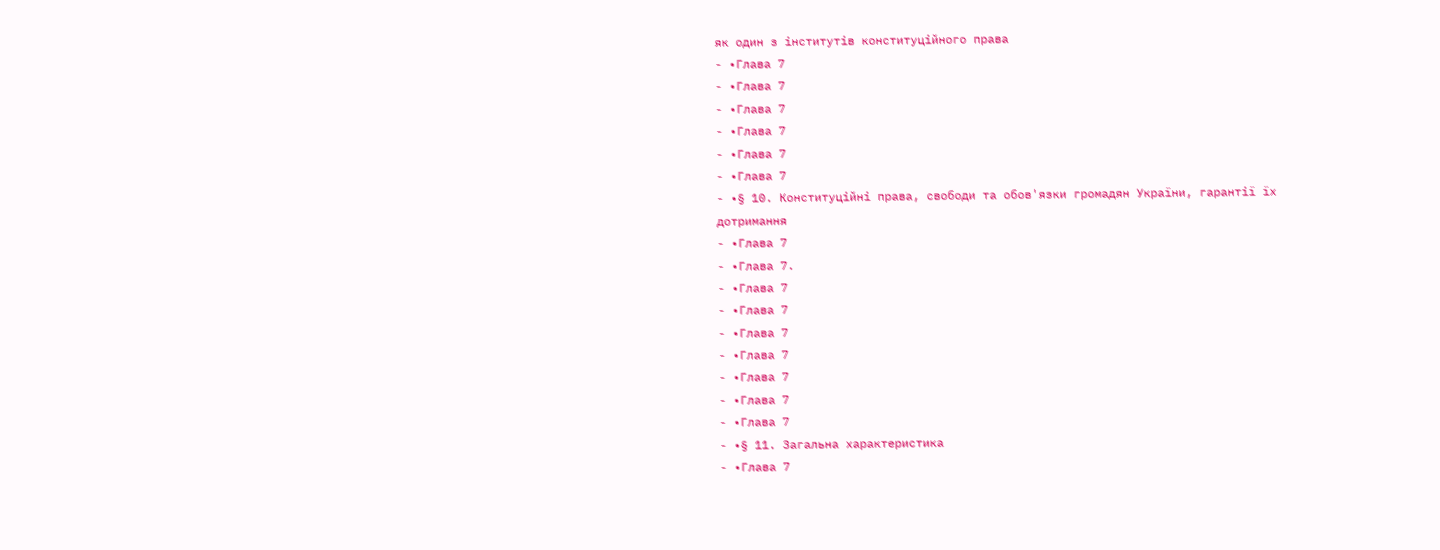як один з інститутів конституційного права
- •Глава 7
- •Глава 7
- •Глава 7
- •Глава 7
- •Глава 7
- •Глава 7
- •§ 10. Конституційні права, свободи та обов'язки громадян України, гарантії їх дотримання
- •Глава 7
- •Глава 7.
- •Глава 7
- •Глава 7
- •Глава 7
- •Глава 7
- •Глава 7
- •Глава 7
- •Глава 7
- •§ 11. Загальна характеристика
- •Глава 7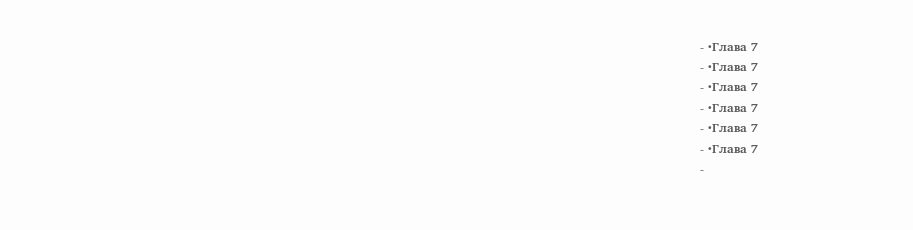- •Глава 7
- •Глава 7
- •Глава 7
- •Глава 7
- •Глава 7
- •Глава 7
-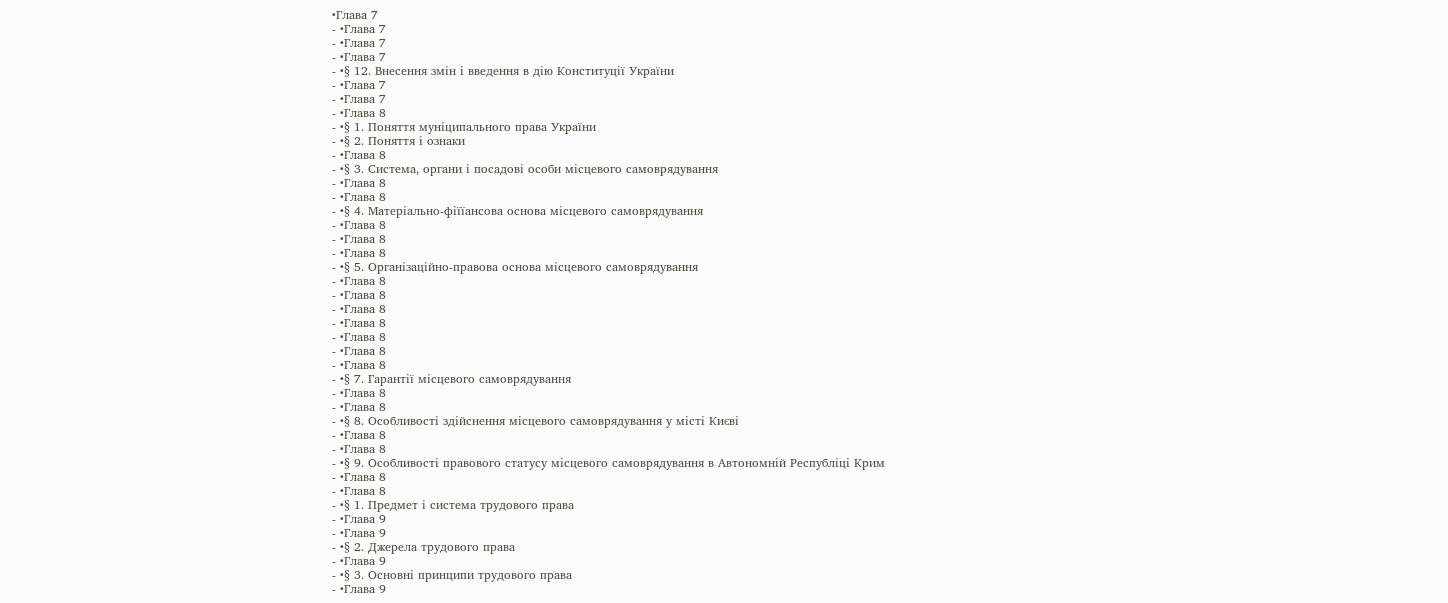•Глава 7
- •Глава 7
- •Глава 7
- •Глава 7
- •§ 12. Внесення змін і введення в дію Конституції України
- •Глава 7
- •Глава 7
- •Глава 8
- •§ 1. Поняття муніципального права України
- •§ 2. Поняття і ознаки
- •Глава 8
- •§ 3. Система, органи і посадові особи місцевого самоврядування
- •Глава 8
- •Глава 8
- •§ 4. Матеріально-фіїїансова основа місцевого самоврядування
- •Глава 8
- •Глава 8
- •Глава 8
- •§ 5. Організаційно-правова основа місцевого самоврядування
- •Глава 8
- •Глава 8
- •Глава 8
- •Глава 8
- •Глава 8
- •Глава 8
- •Глава 8
- •§ 7. Гарантії місцевого самоврядування
- •Глава 8
- •Глава 8
- •§ 8. Особливості здійснення місцевого самоврядування у місті Києві
- •Глава 8
- •Глава 8
- •§ 9. Особливості правового статусу місцевого самоврядування в Автономній Республіці Крим
- •Глава 8
- •Глава 8
- •§ 1. Предмет і система трудового права
- •Глава 9
- •Глава 9
- •§ 2. Джерела трудового права
- •Глава 9
- •§ 3. Основні принципи трудового права
- •Глава 9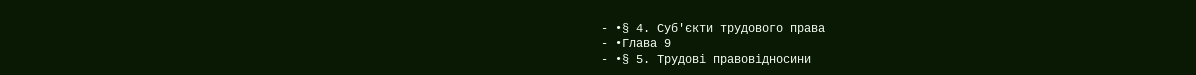- •§ 4. Суб'єкти трудового права
- •Глава 9
- •§ 5. Трудові правовідносини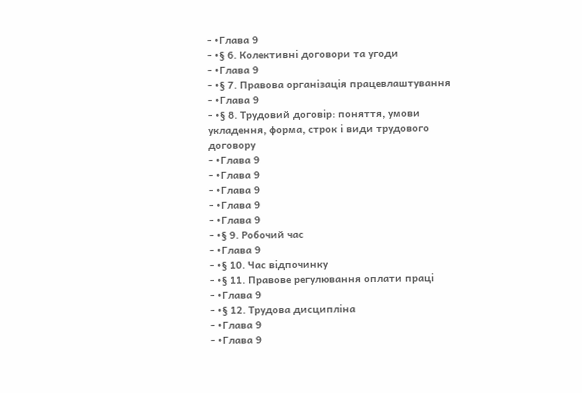- •Глава 9
- •§ 6. Колективні договори та угоди
- •Глава 9
- •§ 7. Правова організація працевлаштування
- •Глава 9
- •§ 8. Трудовий договір: поняття, умови укладення, форма, строк і види трудового договору
- •Глава 9
- •Глава 9
- •Глава 9
- •Глава 9
- •Глава 9
- •§ 9. Робочий час
- •Глава 9
- •§ 10. Час відпочинку
- •§ 11. Правове регулювання оплати праці
- •Глава 9
- •§ 12. Трудова дисципліна
- •Глава 9
- •Глава 9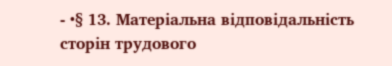- •§ 13. Матеріальна відповідальність сторін трудового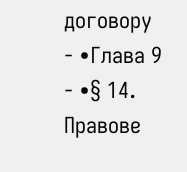договору
- •Глава 9
- •§ 14. Правове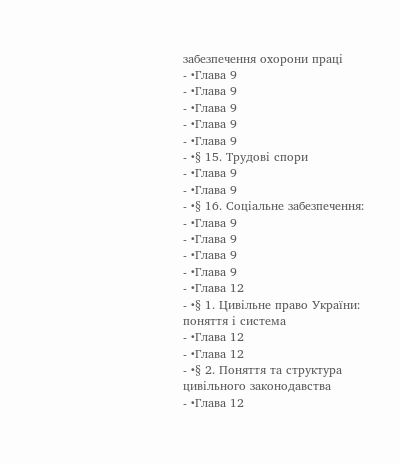забезпечення охорони праці
- •Глава 9
- •Глава 9
- •Глава 9
- •Глава 9
- •Глава 9
- •§ 15. Трудові спори
- •Глава 9
- •Глава 9
- •§ 16. Соціальне забезпечення:
- •Глава 9
- •Глава 9
- •Глава 9
- •Глава 9
- •Глава 12
- •§ 1. Цивільне право України: поняття і система
- •Глава 12
- •Глава 12
- •§ 2. Поняття та структура цивільного законодавства
- •Глава 12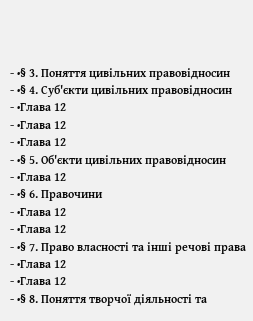- •§ 3. Поняття цивільних правовідносин
- •§ 4. Суб'єкти цивільних правовідносин
- •Глава 12
- •Глава 12
- •Глава 12
- •§ 5. Об'єкти цивільних правовідносин
- •Глава 12
- •§ 6. Правочини
- •Глава 12
- •Глава 12
- •§ 7. Право власності та інші речові права
- •Глава 12
- •Глава 12
- •§ 8. Поняття творчої діяльності та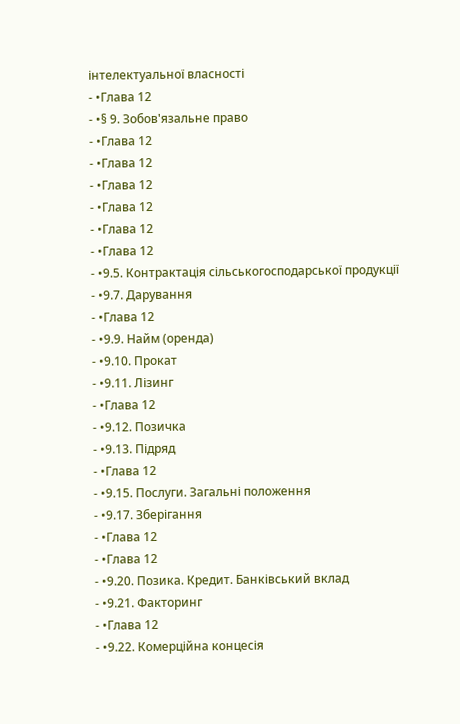інтелектуальної власності
- •Глава 12
- •§ 9. Зобов'язальне право
- •Глава 12
- •Глава 12
- •Глава 12
- •Глава 12
- •Глава 12
- •Глава 12
- •9.5. Контрактація сільськогосподарської продукції
- •9.7. Дарування
- •Глава 12
- •9.9. Найм (оренда)
- •9.10. Прокат
- •9.11. Лізинг
- •Глава 12
- •9.12. Позичка
- •9.13. Підряд
- •Глава 12
- •9.15. Послуги. Загальні положення
- •9.17. Зберігання
- •Глава 12
- •Глава 12
- •9.20. Позика. Кредит. Банківський вклад
- •9.21. Факторинг
- •Глава 12
- •9.22. Комерційна концесія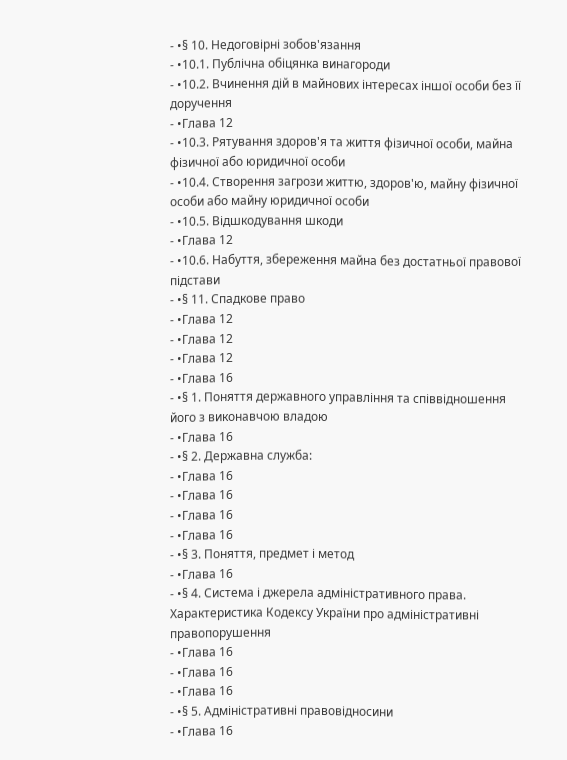- •§ 10. Недоговірні зобов'язання
- •10.1. Публічна обіцянка винагороди
- •10.2. Вчинення дій в майнових інтересах іншої особи без її доручення
- •Глава 12
- •10.3. Рятування здоров'я та життя фізичної особи, майна фізичної або юридичної особи
- •10.4. Створення загрози життю, здоров'ю, майну фізичної особи або майну юридичної особи
- •10.5. Відшкодування шкоди
- •Глава 12
- •10.6. Набуття, збереження майна без достатньої правової підстави
- •§ 11. Спадкове право
- •Глава 12
- •Глава 12
- •Глава 12
- •Глава 16
- •§ 1. Поняття державного управління та співвідношення його з виконавчою владою
- •Глава 16
- •§ 2. Державна служба:
- •Глава 16
- •Глава 16
- •Глава 16
- •Глава 16
- •§ 3. Поняття, предмет і метод
- •Глава 16
- •§ 4. Система і джерела адміністративного права. Характеристика Кодексу України про адміністративні правопорушення
- •Глава 16
- •Глава 16
- •Глава 16
- •§ 5. Адміністративні правовідносини
- •Глава 16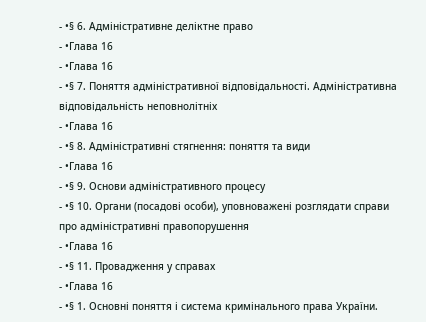- •§ 6. Адміністративне деліктне право
- •Глава 16
- •Глава 16
- •§ 7. Поняття адміністративної відповідальності. Адміністративна відповідальність неповнолітніх
- •Глава 16
- •§ 8. Адміністративні стягнення: поняття та види
- •Глава 16
- •§ 9. Основи адміністративного процесу
- •§ 10. Органи (посадові особи), уповноважені розглядати справи про адміністративні правопорушення
- •Глава 16
- •§ 11. Провадження у справах
- •Глава 16
- •§ 1. Основні поняття і система кримінального права України.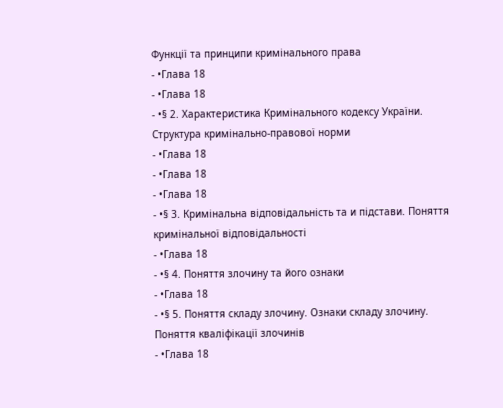Функції та принципи кримінального права
- •Глава 18
- •Глава 18
- •§ 2. Характеристика Кримінального кодексу України. Структура кримінально-правової норми
- •Глава 18
- •Глава 18
- •Глава 18
- •§ 3. Кримінальна відповідальність та и підстави. Поняття кримінальної відповідальності
- •Глава 18
- •§ 4. Поняття злочину та його ознаки
- •Глава 18
- •§ 5. Поняття складу злочину. Ознаки складу злочину. Поняття кваліфікації злочинів
- •Глава 18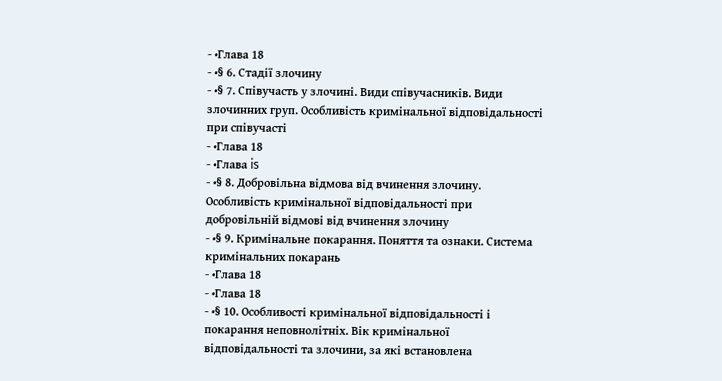- •Глава 18
- •§ 6. Стадії злочину
- •§ 7. Співучасть у злочині. Види співучасників. Види злочинних груп. Особливість кримінальної відповідальності при співучасті
- •Глава 18
- •Глава is
- •§ 8. Добровільна відмова від вчинення злочину. Особливість кримінальної відповідальності при добровільній відмові від вчинення злочину
- •§ 9. Кримінальне покарання. Поняття та ознаки. Система кримінальних покарань
- •Глава 18
- •Глава 18
- •§ 10. Особливості кримінальної відповідальності і покарання неповнолітніх. Вік кримінальної відповідальності та злочини, за які встановлена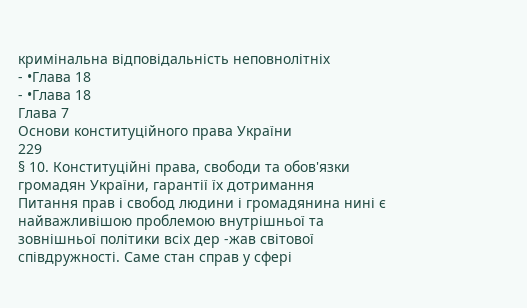кримінальна відповідальність неповнолітніх
- •Глава 18
- •Глава 18
Глава 7
Основи конституційного права України
229
§ 10. Конституційні права, свободи та обов'язки громадян України, гарантії їх дотримання
Питання прав і свобод людини і громадянина нині є найважливішою проблемою внутрішньої та зовнішньої політики всіх дер -жав світової співдружності. Саме стан справ у сфері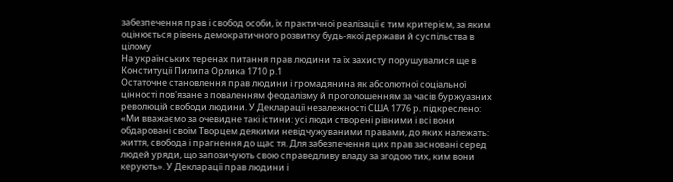забезпечення прав і свобод особи, їх практичної реалізації є тим критерієм, за яким оцінюється рівень демократичного розвитку будь-якої держави й суспільства в цілому
На українських теренах питання прав людини та їх захисту порушувалися ще в Конституції Пилипа Орлика 1710 р.1
Остаточне становлення прав людини і громадянина як абсолютної соціальної цінності пов'язане з поваленням феодалізму й проголошенням за часів буржуазних революцій свободи людини. У Декларації незалежності США 1776 p. підкреслено: «Ми вважаємо за очевидне такі істини: усі люди створені рівними і всі вони обдаровані своїм Творцем деякими невідчужуваними правами, до яких належать: життя, свобода і прагнення до щас тя. Для забезпечення цих прав засновані серед людей уряди, що запозичують свою справедливу владу за згодою тих, ким вони керують». У Декларації прав людини і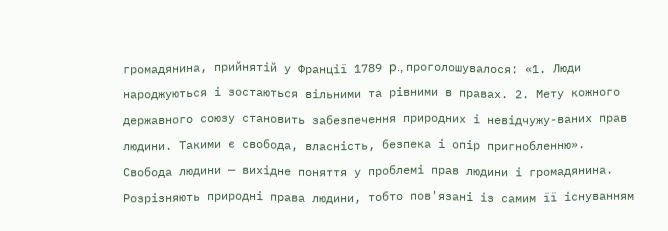громадянина, прийнятій у Франції 1789 p., проголошувалося: «1. Люди народжуються і зостаються вільними та рівними в правах. 2. Мету кожного державного союзу становить забезпечення природних і невідчужу-ваних прав людини. Такими є свобода, власність, безпека і опір пригнобленню».
Свобода людини — вихідне поняття у проблемі прав людини і громадянина. Розрізняють природні права людини, тобто пов'язані із самим її існуванням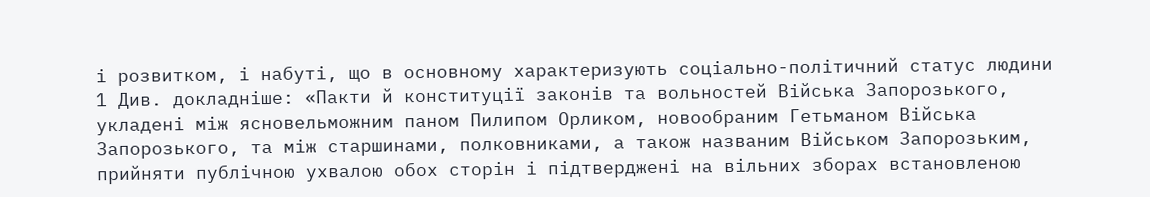і розвитком, і набуті, що в основному характеризують соціально-політичний статус людини
1 Див. докладніше: «Пакти й конституції законів та вольностей Війська Запорозького, укладені між ясновельможним паном Пилипом Орликом, новообраним Гетьманом Війська Запорозького, та між старшинами, полковниками, а також названим Військом Запорозьким, прийняти публічною ухвалою обох сторін і підтверджені на вільних зборах встановленою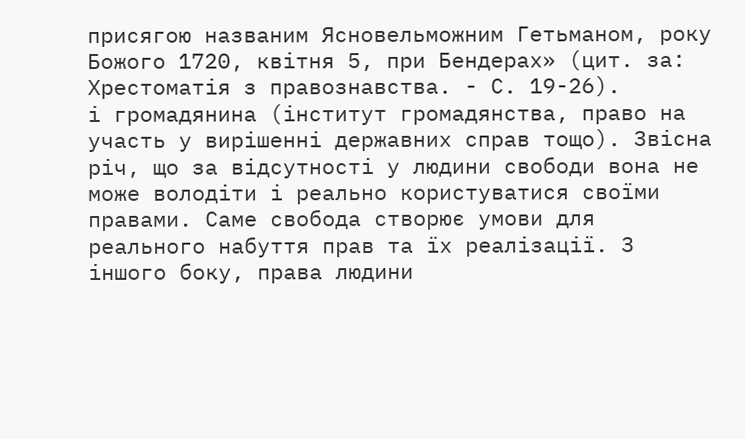присягою названим Ясновельможним Гетьманом, року Божого 1720, квітня 5, при Бендерах» (цит. за: Хрестоматія з правознавства. - С. 19-26).
і громадянина (інститут громадянства, право на участь у вирішенні державних справ тощо). Звісна річ, що за відсутності у людини свободи вона не може володіти і реально користуватися своїми правами. Саме свобода створює умови для реального набуття прав та їх реалізації. З іншого боку, права людини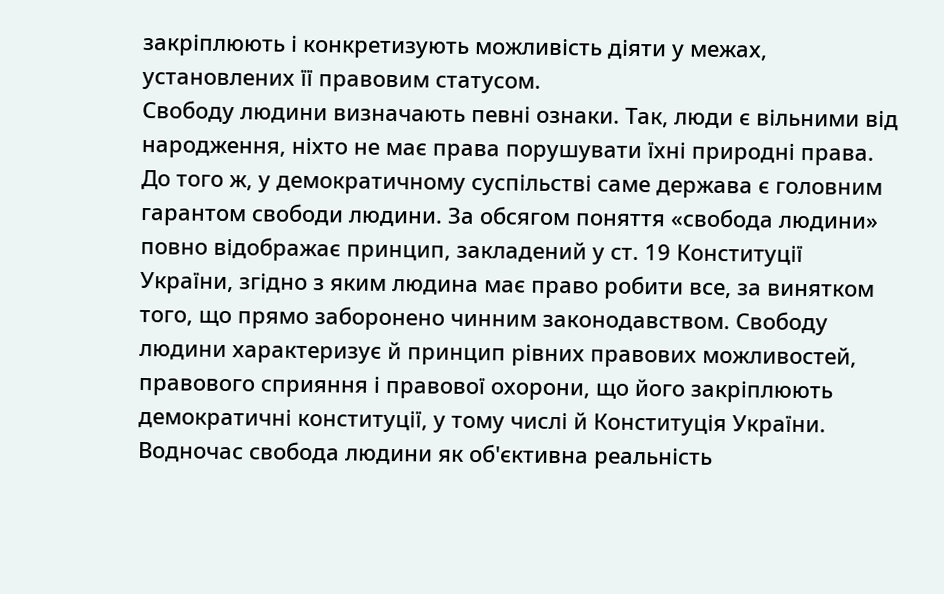закріплюють і конкретизують можливість діяти у межах, установлених її правовим статусом.
Свободу людини визначають певні ознаки. Так, люди є вільними від народження, ніхто не має права порушувати їхні природні права. До того ж, у демократичному суспільстві саме держава є головним гарантом свободи людини. За обсягом поняття «свобода людини» повно відображає принцип, закладений у ст. 19 Конституції України, згідно з яким людина має право робити все, за винятком того, що прямо заборонено чинним законодавством. Свободу людини характеризує й принцип рівних правових можливостей, правового сприяння і правової охорони, що його закріплюють демократичні конституції, у тому числі й Конституція України. Водночас свобода людини як об'єктивна реальність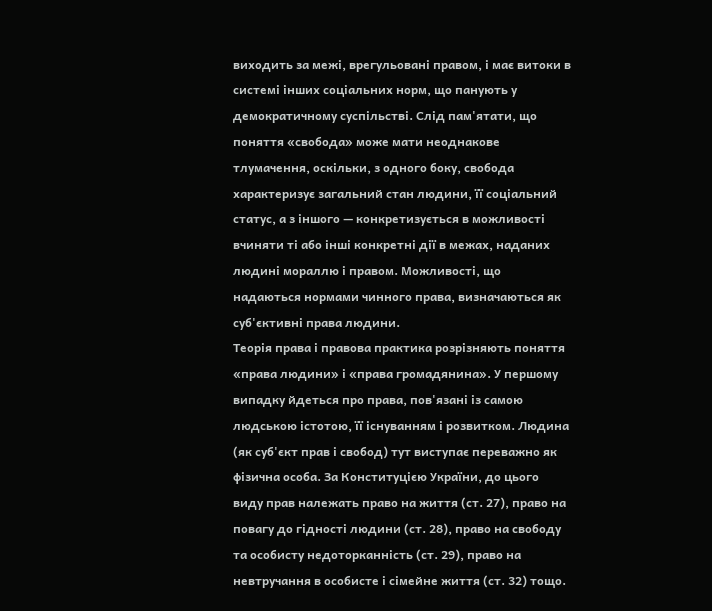виходить за межі, врегульовані правом, і має витоки в системі інших соціальних норм, що панують у демократичному суспільстві. Слід пам'ятати, що поняття «свобода» може мати неоднакове тлумачення, оскільки, з одного боку, свобода характеризує загальний стан людини, її соціальний статус, а з іншого — конкретизується в можливості вчиняти ті або інші конкретні дії в межах, наданих людині мораллю і правом. Можливості, що надаються нормами чинного права, визначаються як суб'єктивні права людини.
Теорія права і правова практика розрізняють поняття «права людини» і «права громадянина». У першому випадку йдеться про права, пов'язані із самою людською істотою, її існуванням і розвитком. Людина (як суб'єкт прав і свобод) тут виступає переважно як фізична особа. За Конституцією України, до цього виду прав належать право на життя (ст. 27), право на повагу до гідності людини (ст. 28), право на свободу та особисту недоторканність (ст. 29), право на невтручання в особисте і сімейне життя (ст. 32) тощо.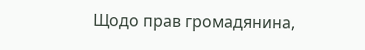Щодо прав громадянина,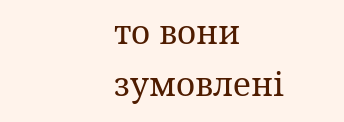то вони зумовлені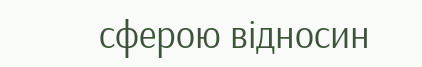сферою відносин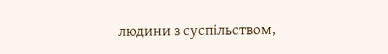людини з суспільством,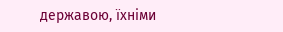державою, їхніми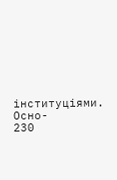інституціями. Осно-
230